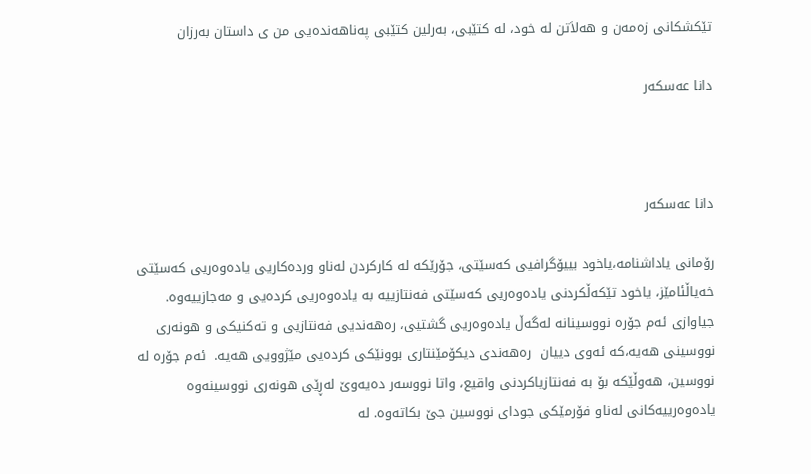تێكشكانی‌ زه‌مه‌ن و هه‌لاَتن له‌ خود، له‌ كتێبی‌، به‌رلین كتێبی‌ په‌ناهه‌نده‌یی‌ من ی‌ داستان به‌رزان

دانا عه‌سكه‌ر



دانا عه‌سكه‌ر

رۆمانی‌ یاداشنامه‌،یاخود بییۆگرافیی‌ كه‌سێتی‌، جۆرێكه‌ له‌ كاركردن له‌ناو ورده‌كاریی‌ یاده‌وه‌ریی‌ كه‌سێتی‌ خه‌یاڵئامێز، یاخود تێكه‌ڵكردنی‌ یاده‌وه‌ریی‌ كه‌سێتی‌ فه‌نتازییه‌ به‌ یاده‌وه‌ریی‌ كرده‌یی‌ و مه‌جازییه‌وه‌. جیاوازی‌ ئه‌م جۆره‌ نووسینانه‌ له‌گه‌ڵ یاده‌وه‌ریی‌ گشتیی‌، ره‌هه‌ندیی‌ فه‌نتازیی‌ و ته‌كنیكی‌ و هونه‌ری‌ نووسینی‌ هه‌یه‌،كه‌ ئه‌وی‌ دییان  ره‌هه‌ندی‌ دیكۆمێنتاری‌ بوونێكی‌ كرده‌یی‌ مێژوویی‌ هه‌یه‌.  ئه‌م جۆره‌ له‌ نووسین، هه‌وڵێكه‌ بۆ به‌ فه‌نتازیاكردنی‌ واقیع، واتا نووسه‌ر ده‌یه‌وێ‌ له‌ڕێی‌ هونه‌ری‌ نووسینه‌وه‌ یاده‌وه‌رییه‌كانی‌ له‌ناو فۆرمێكی‌ جودای‌ نووسین جێ‌ بكاته‌وه‌. له‌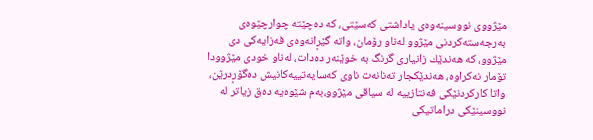مێژووی‌ نووسینه‌وه‌ی‌ یاداشتی‌ كه‌سێتی‌، كه‌ ده‌چێته‌ چوارچێوه‌ی‌ به‌رجه‌سته‌كردنی‌ مێژوو له‌ناو رۆمان، واته‌ گێڕانه‌وه‌ی‌ فه‌زایه‌كی‌ دی‌ مێژوو، كه‌ هه‌ندێك زانیاری‌ گرنگ به‌ خوێنه‌ر ده‌دات، له‌ناو خودی‌ مێژوودا تۆمار نه‌كراوه‌، هه‌ندێكجار ته‌نانه‌ت ناوی‌ كه‌سایه‌تییه‌كانیش ده‌گۆڕدرێن، واتا كاركردنێكی‌ فه‌نتازییه‌ له‌ سیاقی‌ مێژوو،به‌م شێوه‌یه‌ ده‌ق زیاتر له‌ نووسینێكی‌ دراماتیكی‌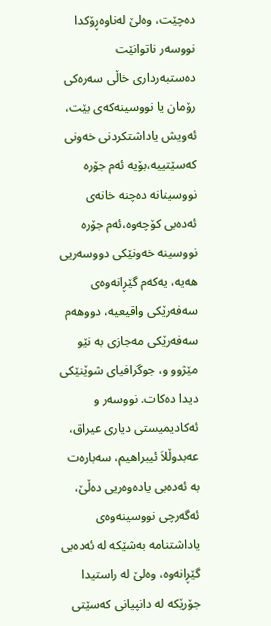ده‌چێت، وه‌لێ‌ له‌ناوه‌ڕۆكدا نووسه‌ر ناتوانێت ده‌ستبه‌رداری‌ خاڵی‌ سه‌ره‌كی‌ رۆمان یا نووسینه‌كه‌ی‌ بێت، ئه‌ویش یاداشتكردنی‌ خه‌ونی‌ كه‌سێتییه‌،بۆیه‌ ئه‌م جۆره‌ نووسینانه‌ ده‌چنه‌ خانه‌ی‌ ئه‌ده‌بی‌ كۆچه‌وه‌،ئه‌م جۆره‌ نووسینه‌ خه‌ونێكی‌ دووسه‌ریی‌ هه‌یه‌، یه‌كه‌م گێڕانه‌وه‌ی‌ سه‌فه‌رێكی‌ واقیعیه‌، دووهه‌م سه‌فه‌رێكی‌ مه‌جازی‌ به‌ نێو مێژوو و، جوگرافیای‌ شوێنێكی‌ دیدا ده‌كات. نووسه‌ر و ئه‌كادیمیستی‌ دیاری‌ عیراق، عه‌بدوڵلاَ ئیبراهیم، سه‌باره‌ت به‌ ئه‌ده‌بی‌ یاده‌وه‌ریی‌ ده‌ڵێ‌، ئه‌گه‌رچی‌ نووسینه‌وه‌ی‌ یاداشتنامه‌ به‌شێكه‌ له‌ ئه‌ده‌بی‌ گێڕانه‌وه‌، وه‌لێ‌ له‌ راستیدا جۆرێكه‌ له‌ دانپیانی‌ كه‌سێتی‌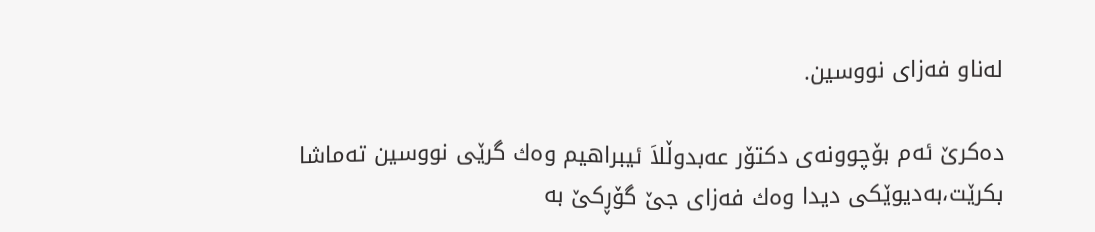له‌ناو فه‌زای‌ نووسین.

ده‌كرێ‌ ئه‌م بۆچوونه‌ی‌ دكتۆر عه‌بدوڵلاَ ئیبراهیم وه‌ك گرێی‌ نووسین ته‌ماشا بكرێت،به‌دیوێكی‌ دیدا وه‌ك فه‌زای‌ جێ‌ گۆڕكێ‌ به‌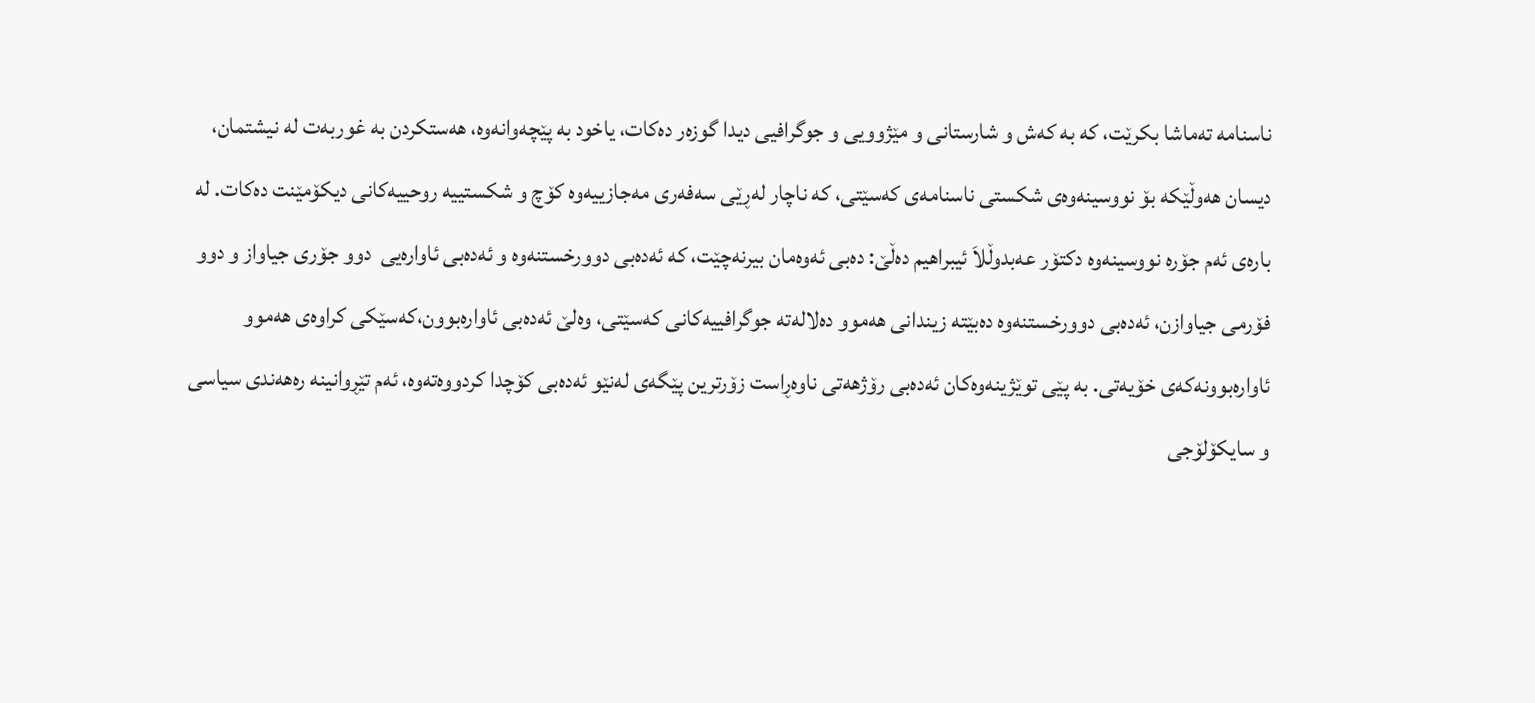ناسنامه‌ ته‌ماشا بكرێت، كه‌ به‌ كه‌ش و شارستانی‌ و مێژوویی‌ و جوگرافیی‌ دیدا گوزه‌ر ده‌كات، یاخود به‌ پێچه‌وانه‌وه‌، هه‌ستكردن به‌ غوربه‌ت له‌ نیشتمان، دیسان هه‌وڵێكه‌ بۆ نووسینه‌وه‌ی‌ شكستی‌ ناسنامه‌ی‌ كه‌سێتی‌، كه‌ ناچار له‌ڕێی‌ سه‌فه‌ری‌ مه‌جازییه‌وه‌ كۆچ و شكستییه‌ روحییه‌كانی‌ دیكۆمێنت ده‌كات. له‌ باره‌ی‌ ئه‌م جۆره‌ نووسینه‌وه‌ دكتۆر عه‌بدوڵلاَ ئیبراهیم ده‌ڵێ‌: ده‌بی‌ ئه‌وه‌مان بیرنه‌چێت، كه‌ ئه‌ده‌بی‌ دوورخستنه‌وه‌ و ئه‌ده‌بی‌ ئاواره‌یی‌  دوو جۆری‌ جیاواز و دوو فۆرمی‌ جیاوازن، ئه‌ده‌بی‌ دوورخستنه‌وه‌ ده‌بێته‌ زیندانی‌ هه‌موو ده‌لاله‌ته‌ جوگرافییه‌كانی‌ كه‌سێتی‌، وه‌لێ‌ ئه‌ده‌بی‌ ئاواره‌بوون،كه‌سێكی‌ كراوه‌ی‌ هه‌موو ئاواره‌بوونه‌كه‌ی‌ خۆیه‌تی‌. به‌ پێی‌ توێژینه‌وه‌كان ئه‌ده‌بی‌ رۆژهه‌تی‌ ناوه‌ڕاست زۆرترین پێگه‌ی‌ له‌نێو ئه‌ده‌بی‌ كۆچدا كردووه‌ته‌وه‌، ئه‌م تێڕوانینه‌ ره‌هه‌ندی‌ سیاسی‌ و سایكۆلۆجی‌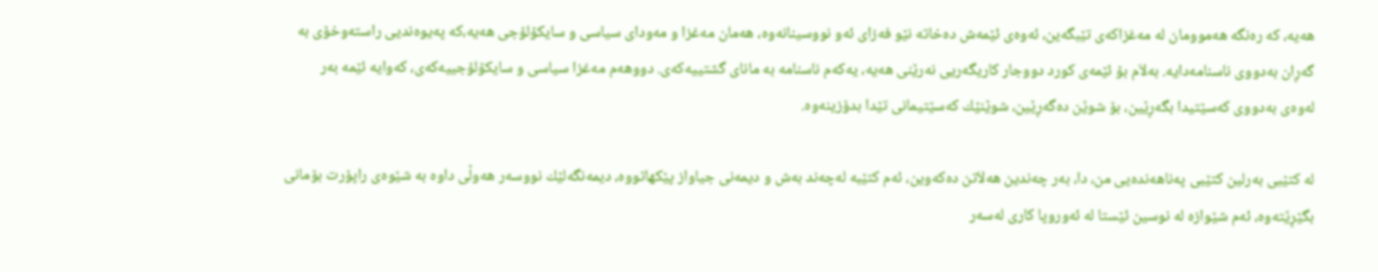هه‌یه‌، كه‌ ره‌نگه‌ هه‌موومان له‌ مه‌غزاكه‌ی‌ تێبگه‌ین، ئه‌وه‌ی‌ ئێمه‌ش ده‌خاته‌ نێو فه‌زای‌ ئه‌و نووسینانه‌وه‌، هه‌مان مه‌غزا و مه‌ودای‌ سیاسی‌ و سایكۆلۆجی‌ هه‌یه‌،كه‌ په‌یوه‌ندیی‌ راسته‌وخۆی‌ به‌ گه‌ڕان به‌دووی‌ ناسنامه‌دایه‌. به‌لاَم بۆ ئێمه‌ی‌ كورد دووجار كاریگه‌ریی‌ نه‌رێنی‌ هه‌یه‌، یه‌كه‌م ناسنامه‌ به‌ مانای‌ گشتییه‌كه‌ی‌. دووهه‌م مه‌غزا سیاسی‌ و سایكۆلۆجییه‌كه‌ی‌، كه‌وایه‌ ئێمه‌ به‌ر له‌وه‌ی‌ به‌دووی‌ كه‌سێتیدا بگه‌ڕێین، بۆ شوێن ده‌گه‌ڕێین، شوێنێك كه‌سێتیمانی‌ تێدا بدۆزینه‌وه‌.

له‌ كتێبی‌ به‌رلین كتێبی‌ په‌ناهه‌نده‌یی‌ من، دا، به‌ر چه‌ندین هه‌لاَتن ده‌كه‌وین، ئه‌م كتێبه‌ له‌چه‌ند به‌ش و دیمه‌نی‌ جیاواز پێكهاتووه‌، دیمه‌نگه‌لێك نووسه‌ر هه‌وڵی‌ داوه‌ به‌ شێوه‌ی‌ راپۆرت بۆمانی‌ بگێڕێته‌وه‌، ئه‌م شێوازه‌ له‌ نوسین ئێستا له‌ ئه‌وروپا كاری‌ له‌سه‌ر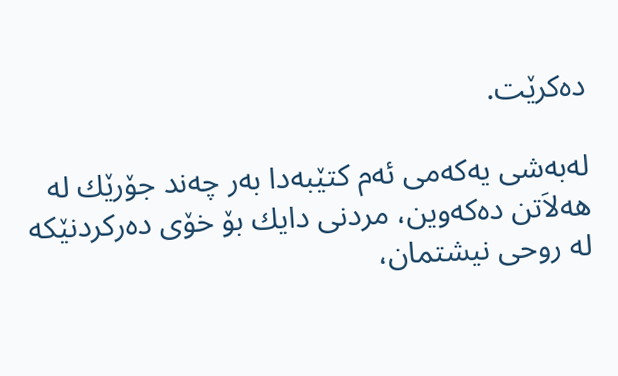ده‌كرێت.

له‌به‌شی‌ یه‌كه‌می‌ ئه‌م كتێبه‌دا به‌ر چه‌ند جۆرێك له‌ هه‌لاَتن ده‌كه‌وین، مردنی‌ دایك بۆ خۆی‌ ده‌ركردنێكه‌ له‌ روحی‌ نیشتمان،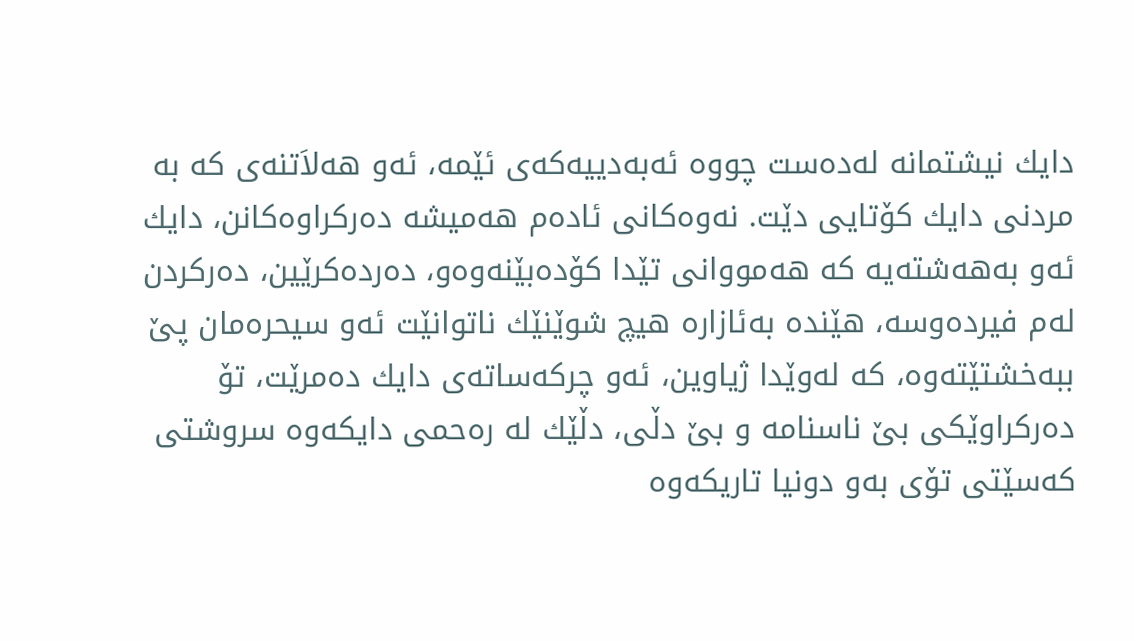دایك نیشتمانه‌ له‌ده‌ست چووه‌ ئه‌به‌دییه‌كه‌ی‌ ئێمه‌، ئه‌و هه‌لاَتنه‌ی‌ كه‌ به‌ مردنی‌ دایك كۆتایی‌ دێت. نه‌وه‌كانی‌ ئاده‌م هه‌میشه‌ ده‌ركراوه‌كانن، دایك ئه‌و به‌هه‌شته‌یه‌ كه‌ هه‌مووانی‌ تێدا كۆده‌بێنه‌وه‌و، ده‌رده‌كرێین، ده‌ركردن له‌م فیرده‌وسه‌، هێنده‌ به‌ئازاره‌ هیچ شوێنێك ناتوانێت ئه‌و سیحره‌مان پێ‌ ببه‌خشتێته‌وه‌، كه‌ له‌وێدا ژیاوین، ئه‌و چركه‌ساته‌ی‌ دایك ده‌مرێت، تۆ ده‌ركراوێكی‌ بێ‌ ناسنامه‌ و بێ‌ دڵی‌، دڵێك له‌ ره‌حمی‌ دایكه‌وه‌ سروشتی‌ كه‌سێتی‌ تۆی‌ به‌و دونیا تاریكه‌وه‌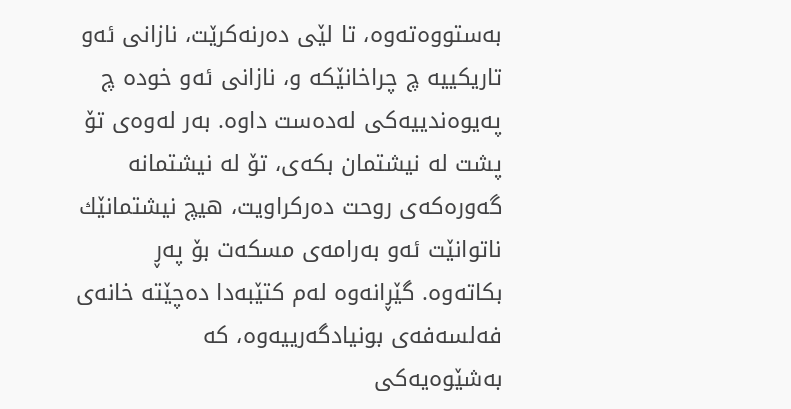به‌ستووه‌ته‌وه‌، تا لێی‌ ده‌رنه‌كرێت، نازانی‌ ئه‌و تاریكییه‌ چ چراخانێكه‌ و، نازانی‌ ئه‌و خوده‌ چ په‌یوه‌ندییه‌كی‌ له‌ده‌ست داوه‌. به‌ر له‌وه‌ی‌ تۆ پشت له‌ نیشتمان بكه‌ی‌، تۆ له‌ نیشتمانه‌ گه‌وره‌كه‌ی‌ روحت ده‌ركراویت، هیچ نیشتمانێك ناتوانێت ئه‌و به‌رامه‌ی‌ مسكه‌ت بۆ په‌ڕ بكاته‌وه‌. گێڕانه‌وه‌ له‌م كتێبه‌دا ده‌چێته‌ خانه‌ی‌ فه‌لسه‌فه‌ی‌ بونیادگه‌رییه‌وه‌، كه‌ به‌شێوه‌یه‌كی‌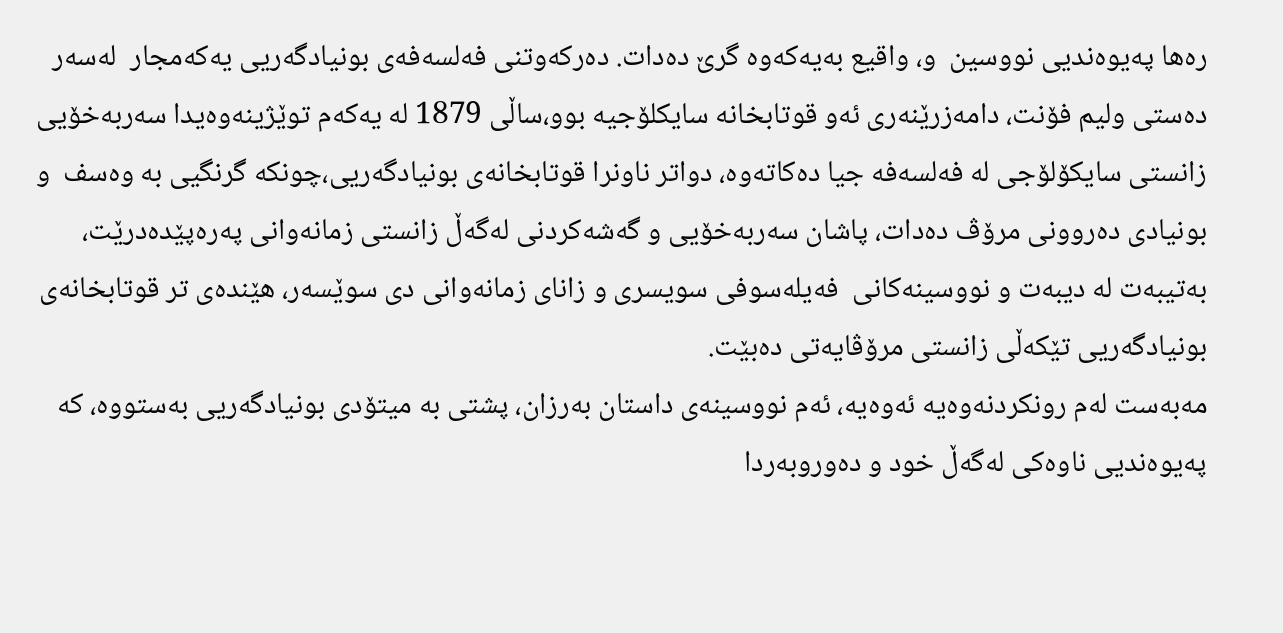ره‌ها په‌یوه‌ندیی‌ نووسین  و، واقیع به‌یه‌كه‌وه‌ گرێ‌ ده‌دات. ده‌ركه‌وتنی‌ فه‌لسه‌فه‌ی‌ بونیادگه‌ریی‌ یه‌كه‌مجار  له‌سه‌ر ده‌ستی‌ ولیم فۆنت، دامه‌زرێنه‌ری‌ ئه‌و قوتابخانه‌ سایكلۆجیه‌ بوو،ساڵی‌ 1879 له‌ یه‌كه‌م توێژینه‌وه‌یدا سه‌ربه‌خۆیی‌ زانستی‌ سایكۆلۆجی‌ له‌ فه‌لسه‌فه‌ جیا ده‌كاته‌وه‌، دواتر ناونرا قوتابخانه‌ی‌ بونیادگه‌ریی‌،چونكه‌ گرنگیی‌ به‌ وه‌سف  و بونیادی‌ ده‌روونی‌ مرۆڤ ده‌دات، پاشان سه‌ربه‌خۆیی‌ و گه‌شه‌كردنی‌ له‌گه‌ڵ زانستی‌ زمانه‌وانی‌ په‌ره‌پێده‌درێت، به‌تیبه‌ت له‌ دیبه‌ت و نووسینه‌كانی‌  فه‌یله‌سوفی‌ سویسری‌ و زانای‌ زمانه‌وانی‌ دی‌ سوێسه‌ر، هێنده‌ی‌ تر قوتابخانه‌ی‌ بونیادگه‌ریی‌ تێكه‌ڵی‌ زانستی‌ مرۆڤایه‌تی‌ ده‌بێت.
مه‌به‌ست له‌م رونكردنه‌وه‌یه‌ ئه‌وه‌یه‌، ئه‌م نووسینه‌ی‌ داستان به‌رزان، پشتی‌ به‌ میتۆدی‌ بونیادگه‌ریی‌ به‌ستووه‌، كه‌ په‌یوه‌ندیی‌ ناوه‌كی‌ له‌گه‌ڵ خود و ده‌وروبه‌ردا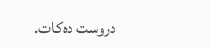دروست ده‌كات.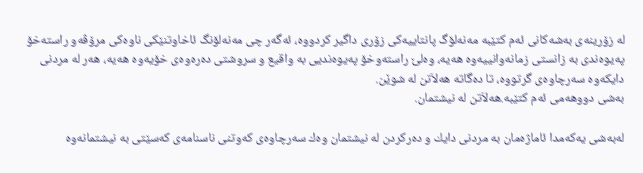له‌ زۆرینه‌ی‌ به‌شه‌كانی‌ ئه‌م كتێبه‌ مه‌نه‌لۆگ پانتاییه‌كی‌ زۆری‌ داگیر كردووه‌، ئه‌گه‌ر چی‌ مه‌نه‌لۆنگ ئاخاوتنێكی‌ ناوه‌كی‌ مرۆڤه‌و راسته‌خۆ په‌یوه‌ندی‌ به‌ زانستی‌ زمانه‌وانییه‌وه‌ هه‌یه‌، وه‌لێ‌ راسته‌وخۆ په‌یوه‌ندیی‌ به‌ واقیع و سروشتی‌ ده‌ره‌وه‌ی‌ خۆیه‌وه‌ هه‌یه‌، هه‌ر له‌ مردنی‌ دایكه‌وه‌ سه‌رچاوه‌ی‌ گرتووه‌، تا ده‌گاته‌ هه‌لاَتن له‌ شوێن.
به‌شی‌ دووهه‌می‌ ئه‌م كتێبه‌.هه‌لاَتن له‌ نیشتمان.

له‌به‌شی‌ یه‌كه‌مدا ئاماژه‌مان به‌ مردنی‌ دایك و ده‌ركردن له‌ نیشتمان وه‌ك سه‌رچاوه‌ی‌ كه‌وتنی‌ ناسنامه‌ی‌ كه‌سێتی‌ به‌ نیشتمانه‌وه‌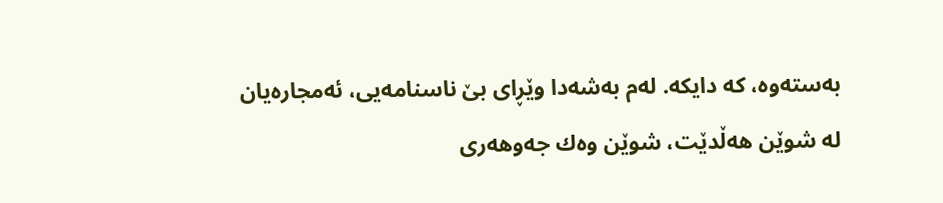به‌سته‌وه‌، كه‌ دایكه‌. له‌م به‌شه‌دا وێڕای‌ بێ‌ ناسنامه‌یی‌، ئه‌مجاره‌یان له‌ شوێن هه‌ڵدێت، شوێن وه‌ك جه‌وهه‌ری‌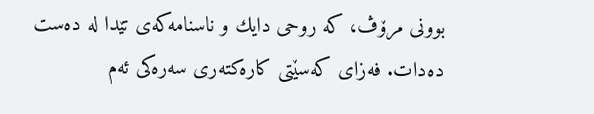بوونی‌ مرۆڤ، كه‌ روحی‌ دایك و ناسنامه‌كه‌ی‌ تێدا له‌ ده‌ست ده‌دات. فه‌زای‌ كه‌سێتی‌ كاره‌كته‌ری‌ سه‌ره‌كی‌ ئه‌م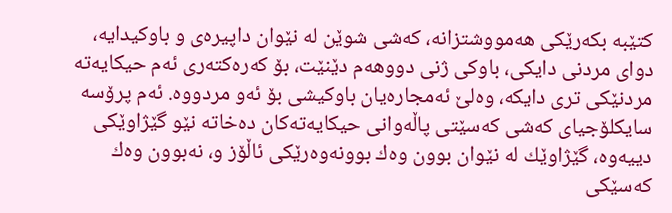كتێبه‌ بكه‌رێكی‌ هه‌مووشتزانه‌، كه‌شی‌ شوێن له‌ نێوان داپیره‌ی‌ و باوكیدایه‌، دوای‌ مردنی‌ دایكی‌، باوكی‌ ژنی‌ دووهه‌م دێنێت، بۆ كه‌ره‌كته‌ری‌ ئه‌م حیكایه‌ته‌ مردنێكی‌ تری‌ دایكه‌، وه‌لێ‌ ئه‌مجاره‌یان باوكیشی‌ بۆ ئه‌و مردووه‌. ئه‌م پرۆسه‌ سایكلۆجیای‌ كه‌شی‌ كه‌سێتی‌ پاڵه‌وانی‌ حیكایه‌ته‌كان ده‌خاته‌ نێو گێژاوێكی‌ دییه‌وه‌، گێژاوێك له‌ نێوان بوون وه‌ك بوونه‌وه‌رێكی‌ ئاڵۆز و، نه‌بوون وه‌ك كه‌سێكی‌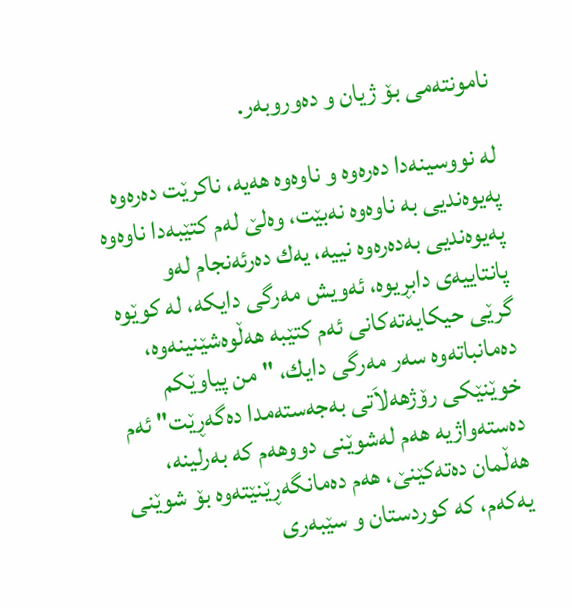نامونته‌می‌ بۆ ژیان و ده‌وروبه‌ر.

له‌ نووسینه‌دا ده‌ره‌وه‌ و ناوه‌وه‌ هه‌یه‌، ناكرێت ده‌ره‌وه‌ په‌یوه‌ندیی‌ به‌ ناوه‌وه‌ نه‌بێت، وه‌لێ‌ له‌م كتێبه‌دا ناوه‌وه‌ په‌یوه‌ندیی‌ به‌ده‌ره‌وه‌ نییه‌، یه‌ك ده‌رئه‌نجام له‌و پانتاییه‌ی‌ دابڕیوه‌، ئه‌ویش مه‌رگی‌ دایكه‌، له‌ كوێوه‌ گرێی‌ حیكایه‌ته‌كانی‌ ئه‌م كتێبه‌ هه‌ڵوه‌شێنینه‌وه‌، ده‌مانباته‌وه‌ سه‌ر مه‌رگی‌ دایك، " من پیاوێكم خوێنێكی‌ رۆژهه‌لاَتی‌ به‌جه‌سته‌مدا ده‌گه‌ڕێت" ئه‌م ده‌سته‌واژیه‌ هه‌م له‌شوێنی‌ دووهه‌م كه‌ به‌رلینه‌، هه‌ڵمان ده‌ته‌كێنێ‌، هه‌م ده‌مانگه‌ڕێنێته‌وه‌ بۆ شوێنی‌ یه‌كه‌م، كه‌ كوردستان و سێبه‌ری‌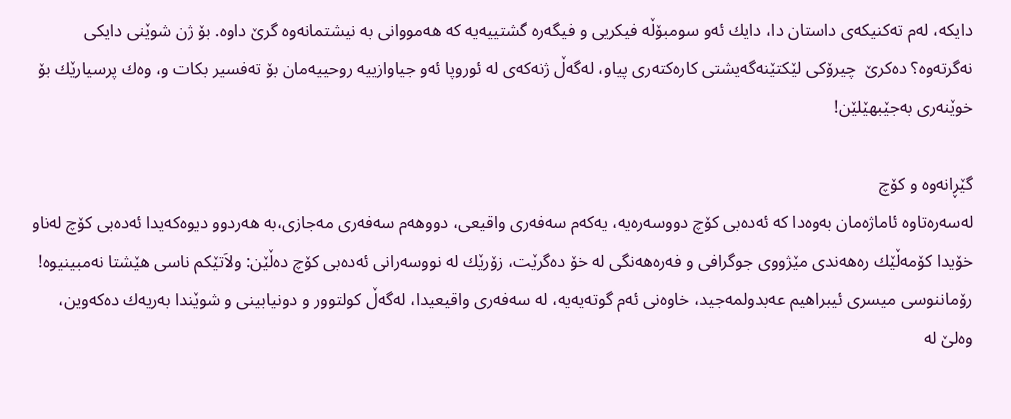دایكه‌، له‌م ته‌كنیكه‌ی‌ داستان دا، دایك ئه‌و سومبۆڵه‌ فیكریی‌ و فیگه‌ره‌ گشتییه‌یه‌ كه‌ هه‌مووانی‌ به‌ نیشتمانه‌وه‌ گرێ‌ داوه‌. بۆ ژن شوێنی‌ دایكی‌ نه‌گرته‌وه‌؟ ده‌كرێ‌  چیرۆكی‌ لێكتێنه‌گه‌یشتی‌ كاره‌كته‌ری‌ پیاو، له‌گه‌ڵ ژنه‌كه‌ی‌ له‌ ئوروپا ئه‌و جیاوازییه‌ روحییه‌مان بۆ ته‌فسیر بكات و، وه‌ك پرسیارێك بۆ خوێنه‌ری‌ به‌جێبهێلێن!

گێڕانه‌وه‌ و كۆچ
له‌سه‌ره‌تاوه‌ ئاماژه‌مان به‌وه‌دا كه‌ ئه‌ده‌بی‌ كۆچ دووسه‌ره‌یه‌، یه‌كه‌م سه‌فه‌ری‌ واقیعی‌، دووهه‌م سه‌فه‌ری‌ مه‌جازی‌،به‌ هه‌ردوو دیوه‌كه‌یدا ئه‌ده‌بی‌ كۆچ له‌ناو خۆیدا كۆمه‌ڵێك ره‌هه‌ندی‌ مێژووی‌ جوگرافی‌ و فه‌ره‌هه‌نگی‌ له‌ خۆ ده‌گرێت، زۆرێك له‌ نووسه‌رانی‌ ئه‌ده‌بی‌ كۆچ ده‌ڵێن: ولاَتێكم ناسی‌ هێشتا نه‌مبینیوه‌! رۆماننوسی‌ میسری‌ ئیبراهیم عه‌بدولمه‌جید، خاوه‌نی‌ ئه‌م گوته‌یه‌یه‌، له‌ سه‌فه‌ری‌ واقیعیدا، له‌گه‌ڵ كولتوور و دونیابینی‌ و شوێندا به‌ریه‌ك ده‌كه‌وین، وه‌لێ‌ له‌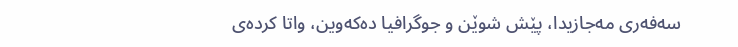سه‌فه‌ری‌ مه‌جازیدا، پێش شوێن و جوگرافیا ده‌كه‌وین، واتا كرده‌ی‌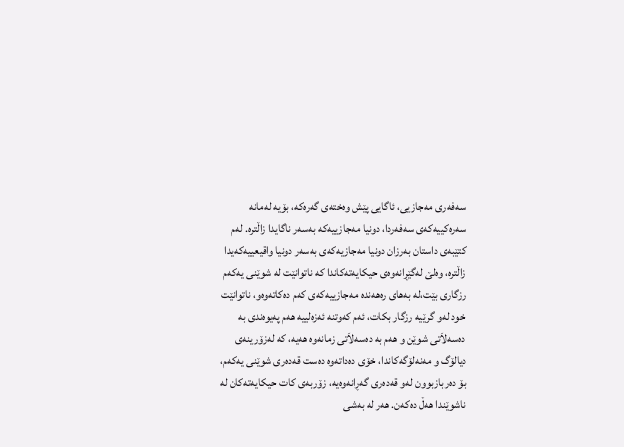سه‌فه‌ری‌ مه‌جازیی‌، ئاگایی‌ پێش وه‌خته‌ی‌ گه‌ره‌كه‌، بۆیه‌ له‌مانه‌ سه‌ره‌كییه‌كه‌ی‌ سه‌فه‌ردا، دونیا مه‌جازییه‌كه‌ به‌سه‌ر ناگایدا زاڵتره‌. له‌م كتێبه‌ی‌ داستان به‌رزان دونیا مه‌جازیه‌كه‌ی‌ به‌سه‌ر دونیا واقیعییه‌كه‌یدا زاڵتره‌، وه‌لێ‌ له‌گێڕانه‌وه‌ی‌ حیكایه‌ته‌كاندا كه‌ ناتوانێت له‌ شوێنی‌ یه‌كه‌م رزگاری‌ بێت،له‌ به‌های‌ ره‌هه‌نده‌ مه‌جازییه‌كه‌ی‌ كه‌م ده‌كاته‌وه‌و، ناتوانێت خود له‌و گرێیه‌ رزگار بكات، ئه‌م كه‌وتنه‌ ئه‌زه‌لییه‌ هه‌م په‌یوه‌ندی‌ به‌ ده‌سه‌لاَتی‌ شوێن و هه‌م به‌ ده‌سه‌لاَتی‌ زمانه‌وه‌ هه‌یه‌، كه‌ له‌زۆرینه‌ی‌ دیالۆگ و مه‌نه‌لۆگه‌كاندا، خۆی‌ ده‌داته‌وه‌ ده‌ست قه‌ده‌ری‌ شوێنی‌ یه‌كه‌م، بۆ ده‌ربازبوون له‌و قه‌ده‌ری‌ گه‌ڕانه‌وه‌یه‌، زۆربه‌ی‌ كات حیكایه‌ته‌كان له‌ ناشوێندا هه‌ڵ ده‌كه‌ن. هه‌ر له‌ به‌شی‌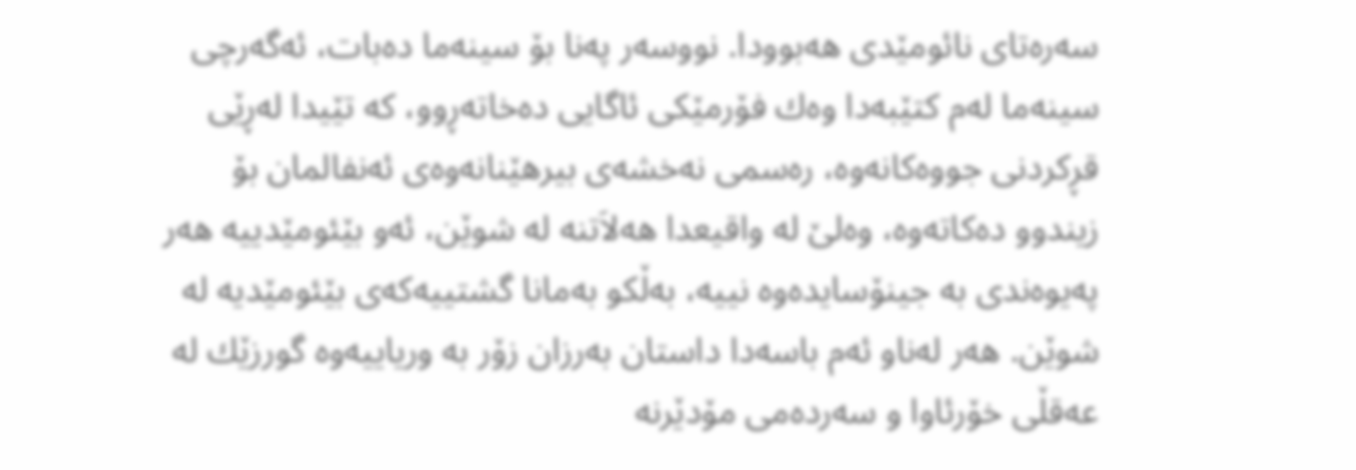سه‌ره‌تای‌ نائومێدی‌ هه‌بوودا. نووسه‌ر په‌نا بۆ سینه‌ما ده‌بات، ئه‌گه‌رچی‌ سینه‌ما له‌م كتێبه‌دا وه‌ك فۆرمێكی‌ ئاگایی‌ ده‌خاته‌ڕوو، كه‌ تێیدا له‌ڕێی‌ قڕكردنی‌ جووه‌كانه‌وه‌، ره‌سمی‌ نه‌خشه‌ی‌ بیرهێنانه‌وه‌ی‌ ئه‌نفالمان بۆ زیندوو ده‌كاته‌وه‌، وه‌لێ‌ له‌ واقیعدا هه‌لاَتنه‌ له‌ شوێن، ئه‌و بێئومێدییه‌ هه‌ر په‌یوه‌ندی‌ به‌ جینۆسایده‌وه‌ نییه‌، به‌ڵكو به‌مانا گشتییه‌كه‌ی‌ بێئومێدیه‌ له‌ شوێن. هه‌ر له‌ناو ئه‌م باسه‌دا داستان به‌رزان زۆر به‌ وریاییه‌وه‌ گورزێك له‌ عه‌قڵی‌ خۆرئاوا و سه‌رده‌می‌ مۆدێرنه‌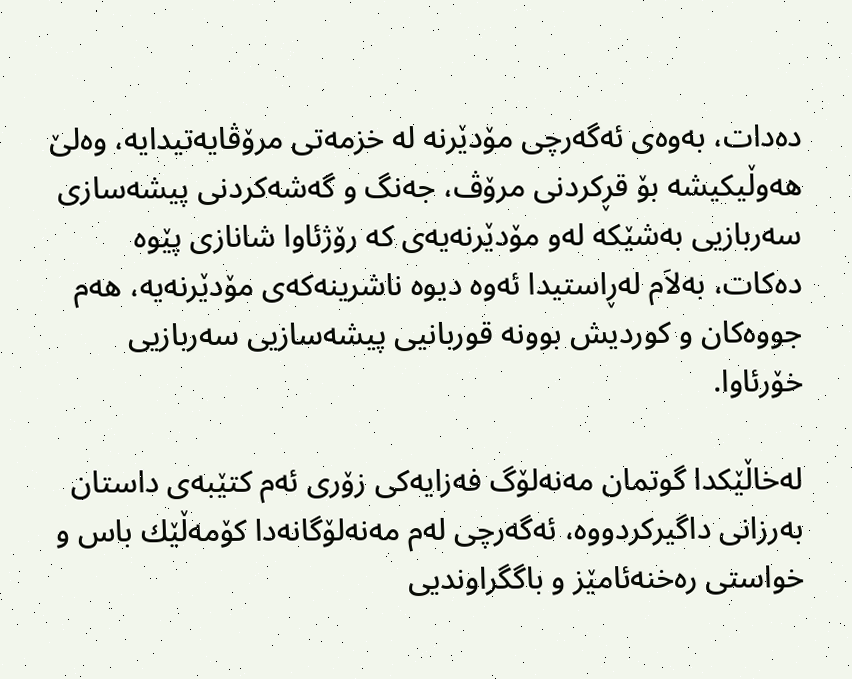ده‌دات، به‌وه‌ی‌ ئه‌گه‌رچی‌ مۆدێرنه‌ له‌ خزمه‌تی‌ مرۆڤایه‌تیدایه‌، وه‌لێ‌ هه‌وڵیكیشه‌ بۆ قڕكردنی‌ مرۆڤ، جه‌نگ و گه‌شه‌كردنی‌ پیشه‌سازی‌ سه‌ربازیی‌ به‌شێكه‌ له‌و مۆدێرنه‌یه‌ی‌ كه‌ رۆژئاوا شانازی‌ پێوه‌ ده‌كات، به‌لاَم له‌ڕاستیدا ئه‌وه‌ دیوه‌ ناشرینه‌كه‌ی‌ مۆدێرنه‌یه‌، هه‌م جووه‌كان و كوردیش بوونه‌ قوربانیی‌ پیشه‌سازیی‌ سه‌ربازیی‌ خۆرئاوا.

له‌خاڵێكدا گوتمان مه‌نه‌لۆگ فه‌زایه‌كی‌ زۆری‌ ئه‌م كتێبه‌ی‌ داستان به‌رزانی‌ داگیركردووه‌، ئه‌گه‌رچی‌ له‌م مه‌نه‌لۆگانه‌دا كۆمه‌ڵێك باس و خواستی‌ ره‌خنه‌ئامێز و باگگراوندیی‌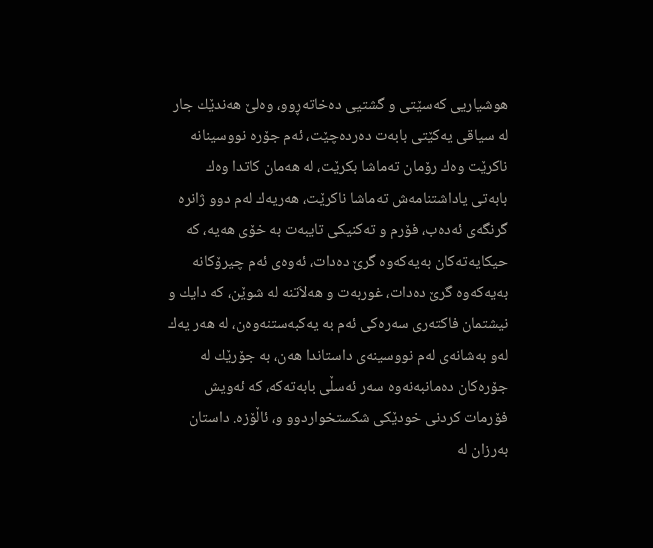هوشیاریی‌ كه‌سێتی‌ و گشتیی‌ ده‌خاته‌ڕوو، وه‌لێ‌ هه‌ندێك جار له‌ سیاقی‌ یه‌كێتی‌ بابه‌ت ده‌رده‌چێت، ئه‌م جۆره‌ نووسینانه‌ ناكرێت وه‌ك رۆمان ته‌ماشا بكرێت، له‌ هه‌مان كاتدا وه‌ك بابه‌تی‌ یاداشتنامه‌ش ته‌ماشا ناكرێت، هه‌ریه‌ك له‌م دوو ژانره‌ گرنگه‌ی‌ ئه‌ده‌ب، فۆرم و ته‌كنیكی‌ تایبه‌ت به‌ خۆی‌ هه‌یه‌، كه‌ حیكایه‌ته‌كان به‌یه‌كه‌وه‌ گرێ‌ ده‌دات، ئه‌وه‌ی‌ ئه‌م چیرۆكانه‌ به‌یه‌كه‌وه‌ گرێ‌ ده‌دات، غوربه‌ت و هه‌لاَتنه‌ له‌ شوێن، كه‌ دایك و نیشتمان فاكته‌ری‌ سه‌ره‌كی‌ ئه‌م به‌ یه‌كبه‌ستنه‌وه‌ن، له‌ هه‌ر یه‌ك له‌و به‌شانه‌ی‌ له‌م نووسینه‌ی‌ داستاندا هه‌ن، به‌ جۆرێك له‌ جۆره‌كان ده‌مانبه‌نه‌وه‌ سه‌ر ئه‌سڵی‌ بابه‌ته‌كه‌، كه‌ ئه‌ویش فۆرمات كردنی‌ خودێكی‌ شكستخواردوو و، ئاڵۆزه‌. داستان به‌رزان له‌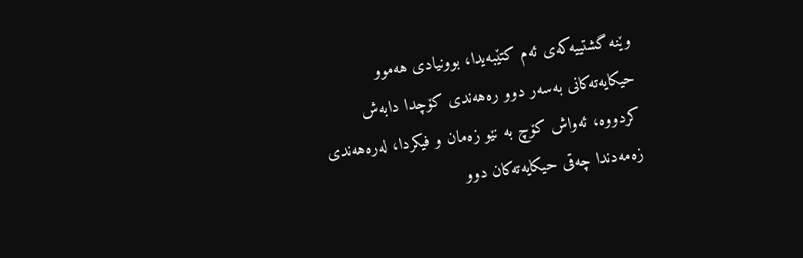وێنه‌ گشتییه‌كه‌ی‌ ئه‌م كتێبه‌یدا، بوونیادی‌ هه‌موو حیكایه‌ته‌كانی‌ به‌سه‌ر دوو ره‌هه‌ندی‌ كۆچدا دابه‌ش كردووه‌، ئه‌واش كۆچ به‌ نێو زه‌مان و فیكردا، له‌ره‌هه‌ندی‌ زه‌مه‌دندا چه‌قی‌ حیكایه‌ته‌كان دوو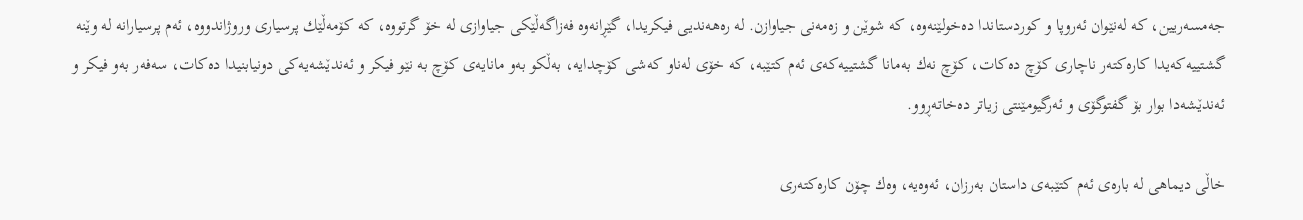جه‌مسه‌ریین، كه‌ له‌نێوان ئه‌روپا و كوردستاندا ده‌خولێنه‌وه‌، كه‌ شوێن و زه‌مه‌نی‌ جیاوازن. له‌ ره‌هه‌ندیی‌ فیكریدا، گێڕانه‌وه‌ فه‌زاگه‌ڵێكی‌ جیاوازی‌ له‌ خۆ گرتووه‌، كه‌ كۆمه‌ڵێك پرسیاری‌ وروژاندووه‌، ئه‌م پرسیارانه‌ له‌ وێنه‌ گشتییه‌كه‌یدا كاره‌كته‌ر ناچاری‌ كۆچ ده‌كات، كۆچ نه‌ك به‌مانا گشتییه‌كه‌ی‌ ئه‌م كتێبه‌، كه‌ خۆی‌ له‌ناو كه‌شی‌ كۆچدایه‌، به‌ڵكو به‌و مانایه‌ی‌ كۆچ به‌ نێو فیكر و ئه‌ندێشه‌یه‌كی‌ دونیابنیدا ده‌كات، سه‌فه‌ر به‌و فیكر و ئه‌ندێشه‌دا بوار بۆ گفتوگۆی‌ و ئه‌رگیومێنتی‌ زیاتر ده‌خاته‌ڕوو.

خاڵی‌ دیماهی‌ له‌ باره‌ی‌ ئه‌م كتێبه‌ی‌ داستان به‌رزان، ئه‌وه‌یه‌، وه‌ك چۆن كاره‌كته‌ری‌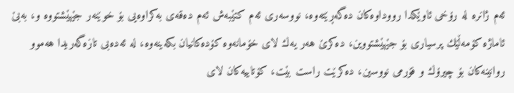ئه‌م ژانره‌ له‌ رۆخی‌ ئاوێكدا رووداوه‌كان ده‌گه‌ڕێته‌وه‌، نووسه‌ری‌ ئه‌م كتێبه‌ش ئه‌م ده‌قه‌ی‌ به‌كراوه‌یی‌ بۆ خوێنه‌ر جێهێشتووه‌ و، به‌بێ‌ ئاماژه‌ كۆمه‌ڵێك پرسیاری‌ بۆ جێهێشتووین، ده‌كرێ‌ هه‌ر یه‌ك لای‌ خۆمانه‌وه‌ كۆده‌كانیان بكه‌ینه‌وه‌، له‌ ئه‌ده‌بی‌ تازه‌گه‌ریدا هه‌موو روانینه‌كان بۆ چیرۆك و فۆرمی‌ نووسین، ده‌كرێت راست بێت، كۆتاییه‌كان لای‌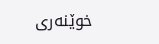خوێنه‌ری‌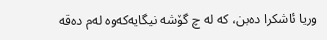وریا ئاشكرا ده‌بن، كه‌ له‌ چ گۆشه‌ نیگایه‌كه‌وه‌ له‌م ده‌قه‌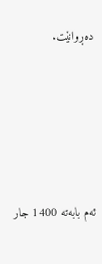ده‌ڕوانێت.






ئه‌م بابه‌ته 1400 جار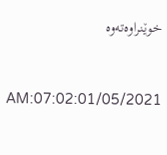خوێنراوه‌ته‌وه‌‌


AM:07:02:01/05/2021